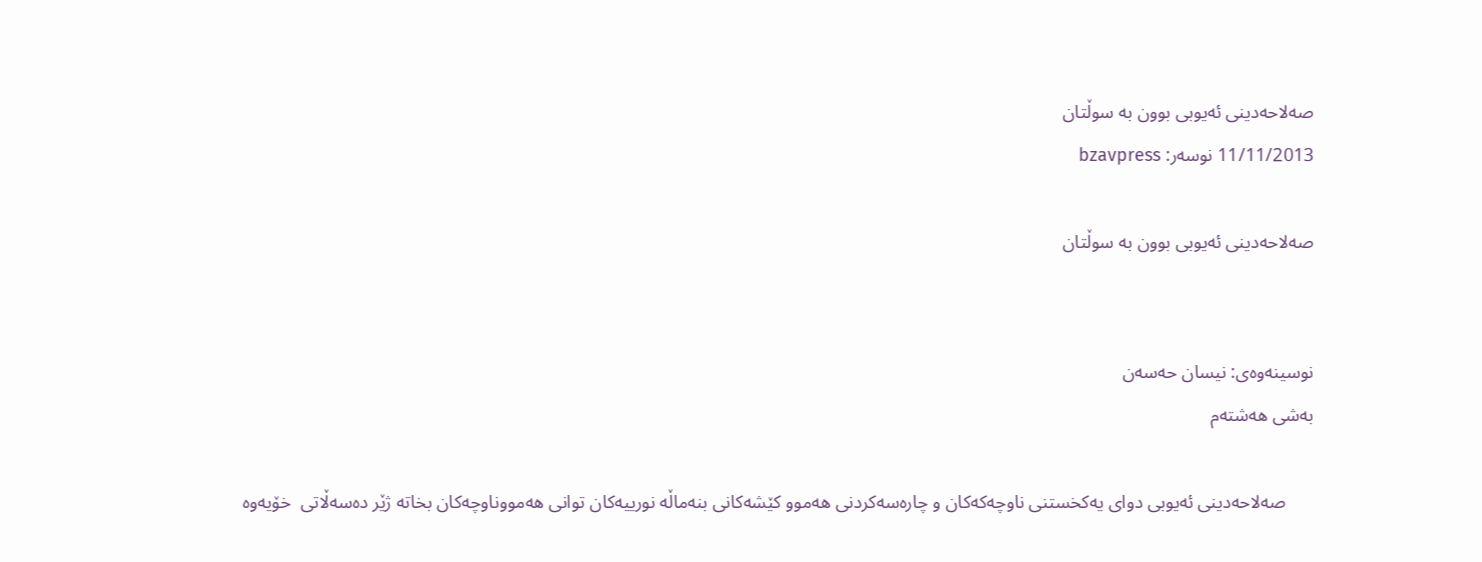صەلاحەدینی ئەیوبی بوون به‌ سوڵتان
11/11/2013 نوسەر: bzavpress

صەلاحەدینی ئەیوبی بوون به‌ سوڵتان


نوسینەوەی: نیسان حەسەن
بەشی هەشتەم

      صەلاحەدینی ئەیوبی دوای‌ یه‌كخستنی‌ ناوچه‌كه‌كان و چاره‌سه‌كردنی‌ هه‌موو كێشه‌كانی‌ بنه‌ماڵه‌ نورییه‌كان توانی‌ هه‌مووناوچه‌كان بخاته‌ ژێر دەسەڵاتی  خۆیه‌وه‌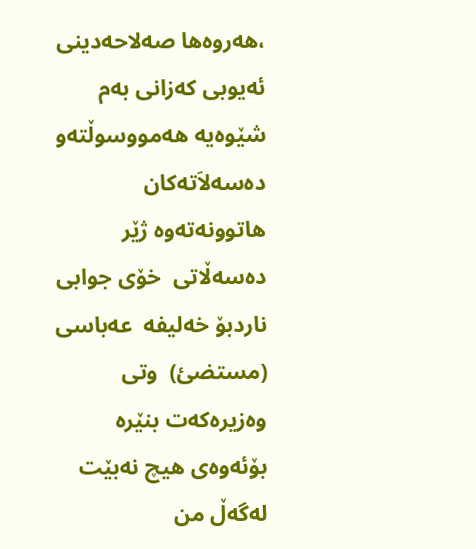،هه‌روه‌ها صەلاحەدینی ئەیوبی كه‌زانی‌ به‌م شێوه‌یه‌ هه‌مووسوڵته‌و ده‌سه‌لاَته‌كان هاتوونه‌ته‌وه‌ ژێر دەسەڵاتی  خۆی‌ جوابی‌ ناردبۆ خه‌لیفه‌  عه‌باسی‌ (مستضئ‌)  وتی‌ وه‌زیره‌كه‌ت بنێره‌ بۆئه‌وه‌ی‌ هیچ نه‌بێت له‌گه‌ڵ من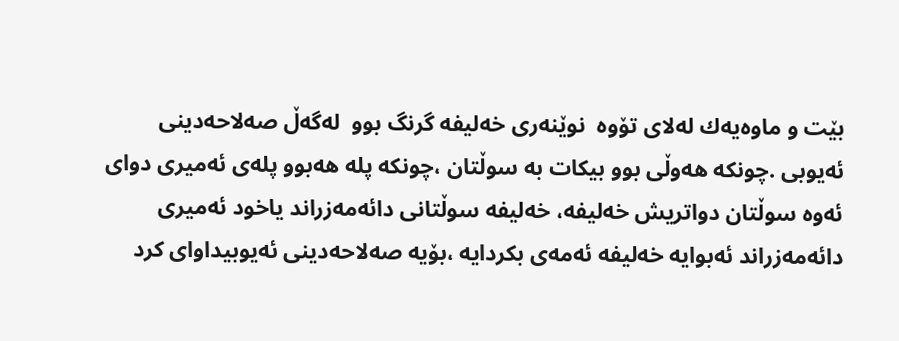بێت و ماوه‌یه‌ك له‌لای‌ تۆوه‌  نوێنەری خه‌لیفه‌ گرنگ بوو  لەگەڵ صەلاحەدینی ئەیوبی .چونکە هەوڵی بوو بیكات به‌ سوڵتان ،چونكه‌ پله‌ هه‌بوو پله‌ی‌ ئه‌میری‌ دوای‌ ئه‌وه‌ سوڵتان دواتریش خه‌لیفه‌، خه‌لیفه‌ سوڵتانی‌ دائه‌مه‌زراند یاخود ئه‌میری‌ دائه‌مه‌زراند ئه‌بوایه‌ خه‌لیفه‌ ئه‌مه‌ی‌ بكردایه‌ ،بۆیه‌ صەلاحەدینی ئەیوبیداوای‌ كرد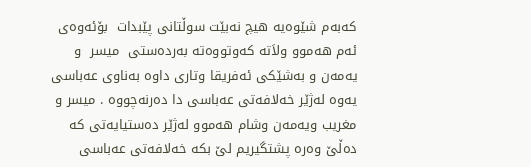كه‌به‌م شێوه‌یه‌ هیچ نه‌بێت سوڵتانی‌ پێبدات  بۆئه‌وه‌ی‌ ئه‌م هه‌موو ولاَته‌ كه‌وتووه‌ته‌ به‌رده‌ستی‌  میسر  و یه‌مه‌ن و به‌شێكی‌ ئه‌فریقا وتاری‌ داوه‌ به‌ناوی‌ عه‌باسی‌ یه‌وه‌ له‌ژێر خه‌لافه‌تی‌ عه‌باسی‌ دا ده‌رنه‌چووه‌ . میسر و مغریب ویه‌مه‌ن وشام هه‌موو له‌ژێر ده‌ستیایه‌تی‌ كه‌ ده‌ڵێ‌ وه‌ره‌ پشتگیریم لێ‌ بكه‌ خه‌لافه‌تی‌ عه‌باسی‌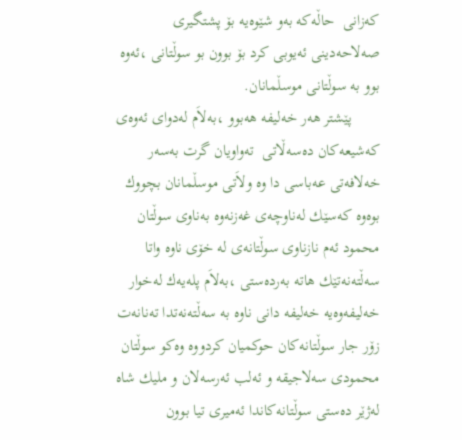كه‌زانی‌  حاڵه‌كه‌ به‌و شێوه‌یه‌ بۆ پشتگیری‌ صەلاحەدینی ئەیوبی كرد بۆ بوون بو سوڵتانی‌ ،ئه‌وه‌ بوو به‌ سوڵتانی‌ موسڵمانان.
       پێشتر هه‌ر خه‌لیفه‌ هه‌بوو ،به‌لاَم له‌دوای‌ ئه‌وه‌ی‌ كه‌شیعه‌كان دەسەڵاتی  ته‌واویان گرت به‌سه‌ر خه‌لافه‌تی‌ عه‌باسی‌ دا وه‌ ولاَتی‌ موسڵمانان بچووك بوه‌وه‌ كه‌سێك له‌ناوچه‌ی‌ غه‌زنه‌وه‌ به‌ناوی‌ سوڵتان محمود ئه‌م نازناوی‌ سوڵتانه‌ی‌ له‌ خۆی‌ ناوه‌ واتا سه‌ڵته‌نه‌تێك هاته‌ به‌رده‌ستی‌ ،به‌لاَم پله‌یه‌ك له‌خوار خه‌لیفه‌وه‌یه‌ خه‌لیفه‌ دانی‌ ناوه‌ به‌ سه‌ڵته‌نه‌تدا ته‌نانه‌ت زۆر جار سوڵتانه‌كان حوكمیان كردووه‌ وه‌كو سوڵتان محمودی‌ سه‌لاجیقه‌ و ئه‌لب ئه‌رسه‌لان و ملیك شاه له‌ژێر ده‌ستی‌ سوڵتانه‌كاندا ئه‌میری‌ تیا بوون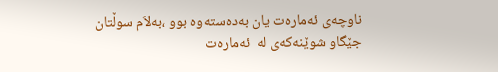ناوچه‌ی‌ ئه‌ماره‌ت یان به‌ده‌سته‌وه‌ بوو ،به‌لاَم سوڵتان جێگاو شوێنه‌كه‌ی‌ له‌  ئه‌ماره‌ت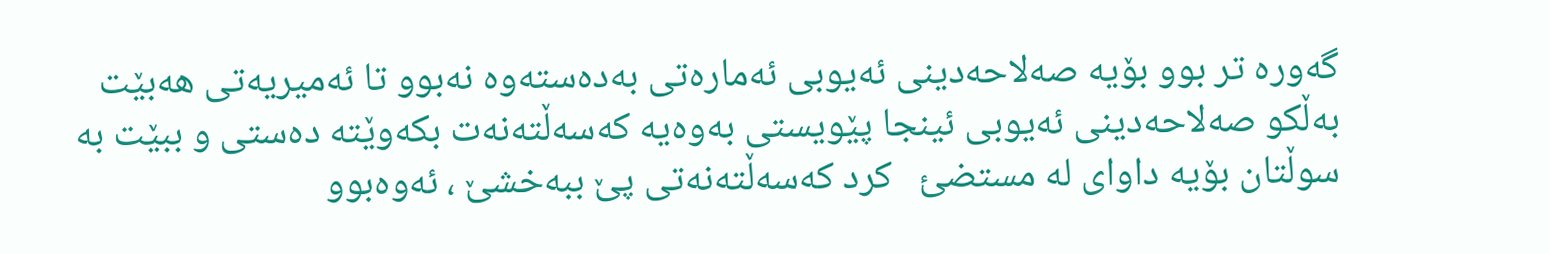گه‌وره‌ تر بوو بۆیه‌ صەلاحەدینی ئەیوبی ئه‌ماره‌تی‌ به‌ده‌سته‌وه‌ نه‌بوو تا ئه‌میریه‌تی‌ هه‌بێت به‌ڵكو صەلاحەدینی ئەیوبی ئینجا پێویستی‌ به‌وه‌یه‌ كه‌سه‌ڵته‌نه‌ت بكه‌وێته‌ ده‌ستی‌ و ببێت به‌ سوڵتان بۆیه‌ داوای‌ له مستضئ‌ ‌  كرد كه‌سه‌ڵته‌نه‌تی‌ پێ‌ ببه‌خشێ‌ ، ئه‌وه‌بوو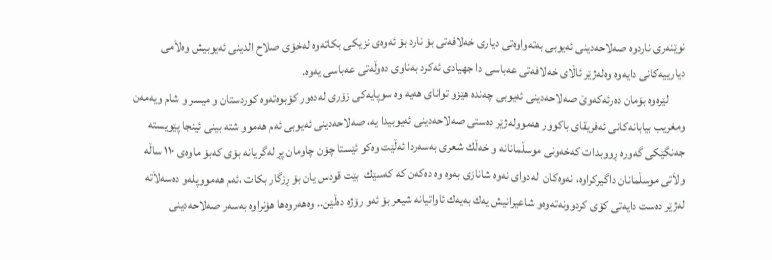نوێنه‌ری‌ ناردوه‌ صەلاحەدینی ئەیوبی به‌ته‌واوه‌تی‌ دیاری‌ خه‌لافه‌تی‌ بۆ نارد بۆ ئه‌وه‌ی‌ نزیكی‌ بكاته‌وه‌ له‌خۆی‌ صلاح الدینی‌ ئه‌یوبیش وه‌لاَمی‌ دیارییه‌كانی‌ دایەوه‌ وه‌له‌ژێر ئاڵای خەلافەتی عەباسی‌ دا جهیادی ئه‌كرد به‌ناوی‌ ده‌وڵه‌تی‌ عه‌باسی‌ یه‌وه‌.
       لێره‌وه‌ بۆمان ده‌رئه‌كه‌وێ‌ صەلاحەدینی ئەیوبی چه‌نده‌ هێزو توانای‌ هه‌یه‌ وه‌ سوپایه‌كی‌ زۆری‌ له‌ده‌ور كۆبوه‌ته‌وه‌ كوردستان و میسر و شام ویه‌مه‌ن ومغریب بیابانه‌كانی‌ ئه‌فریقای‌ باكوور هه‌مووله‌ژێر ده‌ستی‌ صەلاحەدینی ئەیوبیدا یه‌، صەلاحەدینی ئەیوبی ئه‌م هه‌موو شته‌ بینی‌ ئینجا پێویسته‌ جه‌نگێكی‌ گه‌وره‌ ڕووبدات كه‌خه‌ونی‌ موسڵمانانه‌ و خه‌ڵك شعری‌ به‌سه‌ردا ئه‌ڵێت وه‌كو ئێستا چۆن چاومان پڕ له‌گریانه‌ بۆی‌ كه‌بۆ ماوه‌ی‌ ١١٠ ساڵه‌ ولاَتی‌ موسڵمانان داگیركراوه‌، نەوەکان  له‌دوای‌ نه‌وه‌ شانازی‌ به‌وه‌ وه‌ ده‌كه‌ن كه‌ كه‌سێك  بێت قودس یان بۆ ڕزگار بكات ،ئه‌م هه‌مووپلەو ده‌سه‌لاَته‌ له‌ژێر ده‌ست دایه‌تی‌ كۆی‌ كردوونه‌ته‌وه‌و شاعیرانیش یه‌ك به‌یه‌ك ئاواتیانه شیعر بۆ ئەو رۆژە دەڵێن.. وەهەروەها هۆنراوە بەسەر صەلاحەدینی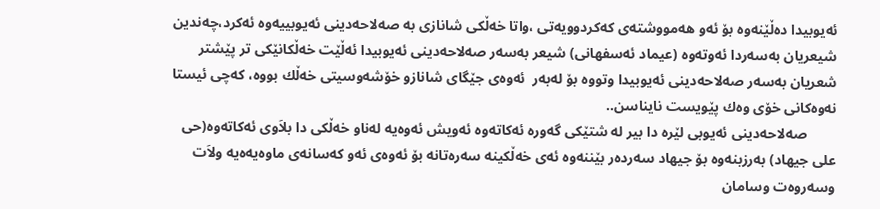ئەیوبیدا دەڵێنەوە بۆ ئه‌و هه‌مووشته‌ی‌ كه‌كردوویه‌تی‌ ،واتا خه‌ڵكی‌ شانازی‌ به‌ صەلاحەدینی ئەیوبییه‌وه‌ ئه‌كرد،چه‌ندین شیعریان به‌سه‌ردا ئه‌وته‌وه‌ (عیماد ئەسفهانی‌) شیعر به‌سه‌ر صەلاحەدینی ئەیوبیدا ئه‌ڵێت خه‌ڵكانێكی‌ تر پێشتر شعریان به‌سه‌ر صەلاحەدینی ئەیوبیدا وتووه‌ بۆ لەبەر  ئەوەی جێگای شانازو خۆشەوسیتی خەڵك بووە، کەچی ئیستا نەوەکانی خۆی وەك پێویست نایناسن..
        صەلاحەدینی ئەیوبی لێره‌ دا بیر له‌ شتێكی‌ گه‌وره‌ ئه‌كاته‌وه‌ ئه‌ویش ئه‌وه‌یه‌ له‌ناو خه‌ڵكی‌ دا بلاَوی‌ ئه‌كاته‌وه‌(حی‌ علی‌ جیهاد) به‌رزبنه‌وه‌ بۆ جیهاد سه‌رده‌ر بێننه‌وه‌ ئه‌ی‌ خه‌ڵكینه‌ سه‌ره‌تانه‌ بۆ ئه‌وه‌ی‌ ئه‌و كه‌سانه‌ی‌ ماوه‌یه‌ه‌یه‌ ولاَت وسه‌روه‌ت وسامان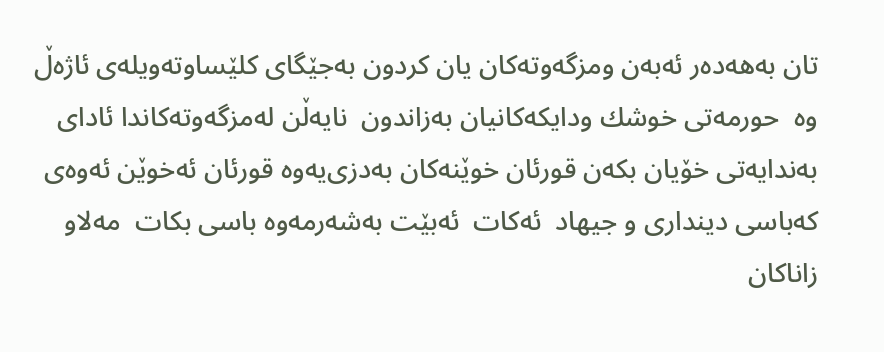تان به‌هه‌ده‌ر ئه‌به‌ن ومزگه‌وته‌كان یان كردون به‌جێگای‌ كلێساوته‌ویله‌ی‌ ئاژه‌ڵ وه‌ ‌ حورمه‌تی‌ خوشك ودایكەکانیان بەزاندون  نایه‌ڵن له‌مزگه‌وته‌كاندا ئادای‌ بەندایەتی خۆیان بكه‌ن قورئان خوێنه‌كان به‌دزی‌یه‌وه‌ قورئان ئه‌خوێن ئه‌وه‌ی‌ كه‌باسی‌ دینداری‌ و جیهاد  ئه‌كات  ئه‌بێت به‌شه‌رمه‌وه‌ باسی‌ بكات  مه‌لاو زاناكان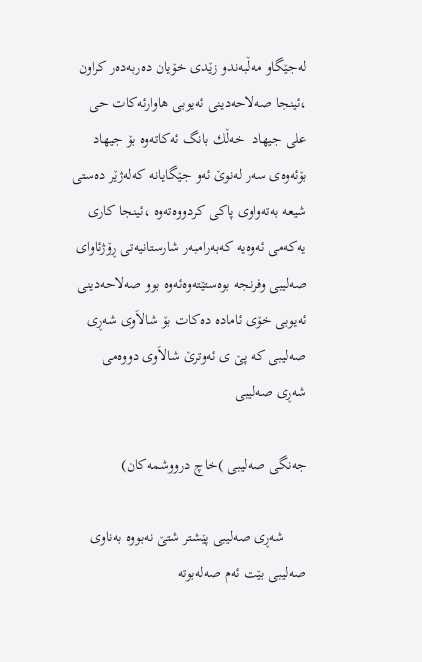له‌جێگاو مه‌ڵبه‌ندو زێدی‌ خۆیان ده‌ربه‌ده‌ر كراون ،ئینجا صەلاحەدینی ئەیوبی هاوارئه‌كات حی‌ علی‌ جیهاد  خه‌ڵك بانگ ئه‌كاته‌وه‌ بۆ جیهاد بۆئه‌وه‌ی‌ سه‌ر له‌نوێ‌ ئه‌و جێگایانه‌ كه‌له‌ژێر ده‌ستی‌ شیعه‌ به‌ته‌واوی‌ پاكی‌ كردووه‌ته‌وه‌ ،ئینجا كاری‌ یه‌كه‌می‌ ئه‌وه‌یه‌ كه‌به‌رامبه‌ر شارستانیه‌تی‌ ڕۆژئاوای‌ صه‌لیبی‌ وفرنجه‌ بوه‌ستێته‌وه‌ئه‌وه‌ بوو صەلاحەدینی ئەیوبی خۆی‌ ئاماده ‌ده‌كات بۆ شالاَوی‌ شه‌ڕی‌ صه‌لیبی‌ كه‌ پێ‌ ی‌ ئه‌وترێ‌ شالاَوی‌ دووه‌می‌ شه‌ڕی‌ صه‌لیبی‌

جەنگی‌ صه‌لیبی‌ )خاچ درووشمه‌كان)

      شه‌ڕی‌ صه‌لیبی‌ پێشتر شتێ‌ نه‌بووه‌ به‌ناوی‌  صه‌لیبی‌ بێت ئه‌م صه‌له‌بوته‌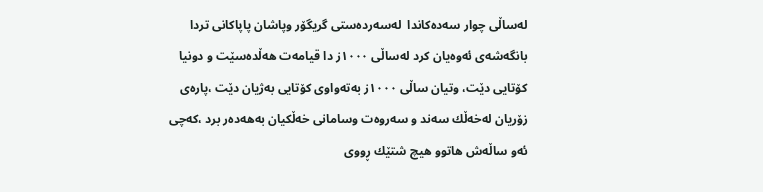له‌ساڵی‌ چوار سه‌ده‌كاندا  له‌سه‌رده‌ستی‌ گریگۆر وپاشان پاپاكانی‌ تردا بانگەشەی‌ ئه‌وه‌یان كرد له‌ساڵی‌ ١٠٠٠ز دا قیامه‌ت هه‌ڵده‌سێت و دونیا كۆتایی‌ دێت، وتیان ساڵی‌ ١٠٠٠ز به‌ته‌واوی‌ كۆتایی‌ به‌ژیان دێت ،پاره‌ی‌ زۆریان له‌خه‌ڵك سه‌ند و سه‌روه‌ت وسامانی‌ خه‌ڵكیان به‌هه‌ده‌ر برد ،كه‌چی‌ ئه‌و ساڵه‌ش هاتوو هیچ شتێك ڕووی‌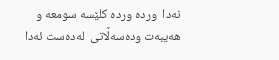نه‌دا  ورده‌ ورده‌ كلێسه‌ سومعه‌ و هه‌یبه‌ت ودەسەڵاتی  له‌ده‌ست ئەدا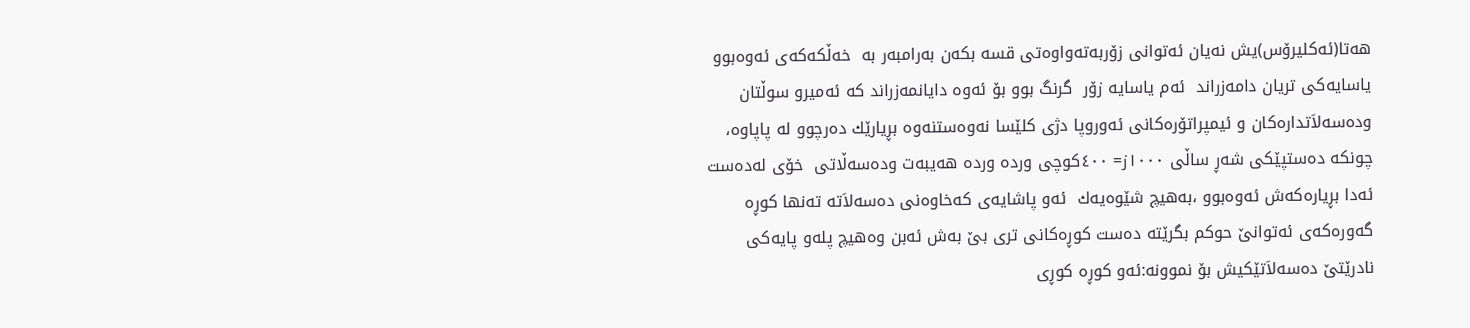هه‌تا(ئەکلیرۆس)یش نه‌یان ئه‌توانی‌ زۆربه‌ته‌واوه‌تی‌ قسه‌ بكه‌ن به‌رامبه‌ر به‌  خه‌ڵكه‌كه‌ی‌ ئه‌وه‌بوو یاسایه‌كی‌ تریان دامه‌زراند  ئه‌م یاسایه‌ زۆر  گرنگ بوو بۆ ئه‌وه‌ دایانمه‌زراند كه‌ ئه‌میرو سوڵتان وده‌سه‌لاَتداره‌كان و ئیمپراتۆره‌كانی‌ ئه‌وروپا دژی‌ كلێسا نه‌وه‌ستنه‌وه‌ بڕیارێك ده‌رچوو له‌ پاپاوه‌، چونكه‌ ده‌ستپێكی‌ شه‌ڕ ساڵی‌ ١٠٠٠ز= ٤٠٠كوچی ورده‌ ورده‌ هه‌یبه‌ت ودەسەڵاتی  خۆی‌ له‌ده‌ست ئه‌دا بڕیاره‌كه‌ش ئه‌وه‌بوو ،به‌هیچ شێوه‌یه‌ك  ئه‌و پاشایه‌ی‌ كه‌خاوه‌نی‌ ده‌سه‌لاَته‌ ته‌نها كوڕه‌ گه‌وره‌كه‌ی‌ ئه‌توانێ‌ حوكم بگرێته‌ ده‌ست كوڕه‌كانی‌ تری‌ بێ‌ به‌ش ئه‌بن وه‌هیچ پلەو پایەکی نادرێتێ ده‌سه‌لاَتێكیش بۆ نموونه‌:ئه‌و كوڕه‌ كوڕی‌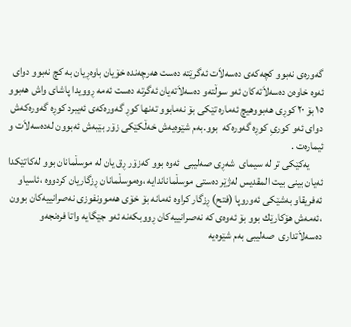گه‌وره‌ی‌ نه‌بوو كچه‌كه‌ی‌ ده‌سه‌لاَت ئه‌گرێته‌ ده‌ست هه‌رچه‌ندە خۆیان باوه‌ڕیان به‌ كچ نه‌بوو دوای‌ ئه‌وه‌ خاوه‌ن ده‌سه‌لاَته‌كان ئه‌و سوڵته‌و ده‌سه‌لاَته‌یان ئه‌گرته‌ ده‌ست ئه‌مه‌ ڕوویدا پاشای‌ واش هه‌بوو ١٥ بۆ ٢٠ كوڕی‌ هه‌بووهیچ ئه‌ماره‌ تێكی‌ بۆ نه‌مابوو ته‌نها كوڕ گه‌وره‌كه‌ی‌ ئه‌یبرد كوڕه‌ گه‌وره‌كه‌ش دوای‌ ئه‌و كوری‌ِ كوڕه‌ گه‌وره‌كه‌  بوو.به‌م شێوه‌یه‌ش خه‌ڵكێکی‌ زۆر بێبه‌ش ئه‌بوون له‌ده‌سه‌لاَت و ئیمارەت .
      یه‌كێكی‌ تر له‌ سیمای  شه‌ڕی‌ صه‌لیبی‌  ئه‌وه‌ بوو كه‌زۆر ڕق یان له‌ موسڵمانان بوو له‌كاتێكدا ئه‌یان بینی‌ بیت المقدیس له‌ژێر ده‌ستی‌ موسڵماناندایه‌ ،وه‌موسڵمانان ڕزگاریان كردووه‌ ،ئاسیاو ئه‌فریقاو به‌شێكی‌ ئه‌وروپا (فتح) ڕزگار كراوه‌ ئه‌مانه‌ بۆ خۆی‌ هه‌موونفوزی‌ نه‌صرانییه‌كان بوون ،ئه‌مه‌ش هۆكارێك بوو بۆ ئه‌وه‌ی‌ كه‌ نه‌صرانییه‌كان ڕووبكه‌نه‌ ئه‌و جێگایه‌ واتا فره‌نجه‌و ده‌سه‌لاَتداری‌  صه‌لیبی‌ به‌م شێوه‌یه‌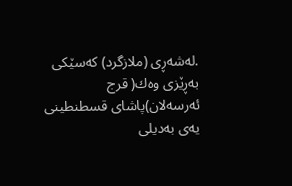.له‌شه‌ڕی‌ (ملازگرد) كه‌سێكی‌ به‌ڕێزی‌ وه‌ك( قرج ئه‌رسه‌لان)پاشای‌ قسطنطینی‌ یه‌ی‌ به‌دیلی‌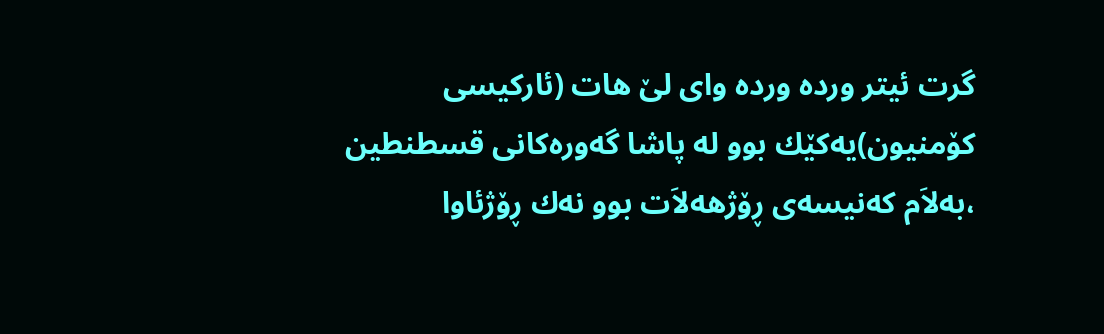گرت ئیتر ورده‌ ورده‌ وای‌ لێ‌ هات (ئاركیسی‌ كۆمنیون)یه‌كێك بوو له‌ پاشا‌ گه‌وره‌كانی‌ قسطنطین ،به‌لاَم كه‌نیسه‌ی‌ ڕۆژهه‌لاَت بوو نه‌ك ڕۆژئاوا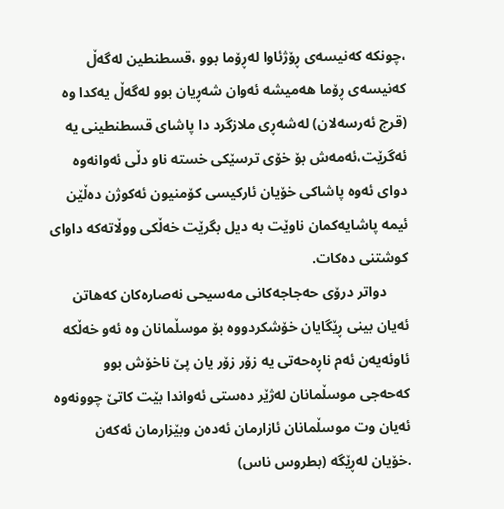،چونكه‌ كه‌نیسه‌ی‌ ڕۆژئاوا له‌ڕۆما بوو ،قسطنطین له‌گه‌ڵ كه‌نیسه‌ی‌ ڕۆما هه‌میشه‌ ئه‌وان شه‌ڕیان بوو له‌گه‌ڵ یه‌كدا وه‌ (قرج ئه‌رسه‌لان) له‌شه‌ڕی‌ ملازگرد دا پاشای‌ قسطنطینی‌ یه‌ ئه‌گرێت،ئه‌مه‌ش بۆ خۆی‌ ترسێكی‌ خسته‌ ناو دڵی‌ ئه‌وانه‌وه‌ دوای‌ ئه‌وه‌ پاشاكی‌ خۆیان ئاركیسی‌ كۆمنیون ئه‌كوژن دەڵێن  ئیمە پاشایەکمان ناوێت بە دیل بگرێت خەڵکی ووڵاتەکە داوای کوشتنی دەکات.
      دواتر درۆی‌ حه‌جاجه‌كانی‌ مه‌سیحی‌ نه‌صاره‌كان كه‌هاتن ئه‌یان بینی‌ ڕێگایان خۆشكردووه‌ بۆ موسڵمانان وه‌ ئه‌و خه‌ڵكه‌ ئاوئه‌یه‌ن ئه‌م ناڕه‌حه‌تی‌ یه‌ زۆر زۆر یان پێ‌ ناخۆش بوو كه‌حه‌جی‌ موسڵمانان له‌ژێر ده‌ستی‌ ئه‌واندا بێت كاتێ‌ چوونه‌وه‌ ئه‌یان وت موسڵمانان ئازارمان ئه‌ده‌ن وبێزارمان ئه‌كه‌ن .خۆیان له‌ڕێگه‌ (بطروس ناس)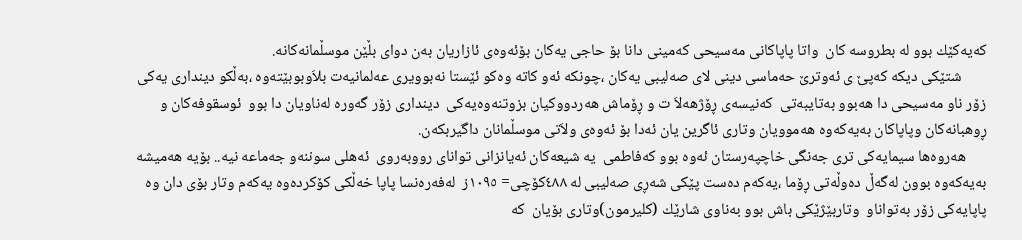كه‌یه‌كێك بوو له‌ بطروسه كان  واتا پاپاكانی‌ مه‌سیحی‌ كه‌مینی‌ دانا بۆ حاجی‌ یه‌كان بۆئه‌وه‌ی‌ ئازاریان به‌ن دوای‌ بڵێن موسڵمانه‌كانه‌.
       شتێكی‌ دیكه‌ كه‌پێ‌ ی‌ ئه‌وترێ‌ حه‌ماسی‌ دینی‌ لای‌ صه‌لیبی‌ یه‌كان ،چونكه‌ ئه‌و كاته‌ وه‌كو ئێستا نه‌بوویری عه‌لمانیه‌ت بلاَوبوبێته‌وه‌ ،به‌ڵكو دینداری‌ یه‌كی‌ زۆر ناو مه‌سیحی‌ دا هه‌بوو به‌تایبه‌تی‌  كه‌نیسه‌ی‌ ڕۆژهه‌لاَ ت و ڕۆماش هه‌ردووكیان بزوتنه‌وه‌یه‌كی‌  دینداری‌ زۆر گه‌وره‌ له‌ناویان دا بوو  ئوسقوفه‌كان و ڕوهبانه‌كان وپاپاكان به‌یه‌كه‌وه‌ هه‌موویان وتاری‌ ئاگرین یان ئه‌دا بۆ ئه‌وه‌ی‌ ولاَتی‌ موسڵمانان داگیربكه‌ن.
      هه‌روه‌ها سیمایەکی تری جەنگی خاچپەرستان ئەوە بوو كه‌فاطمی ‌ یه‌ شیعه‌كان ئه‌یانزانی‌ توانای رووبەروی  ئه‌هلی‌ سوننه‌و جه‌ماعه‌ نیە.. بۆیه‌ هه‌میشه‌ به‌یه‌كه‌وه‌ بوون له‌گه‌ڵ ده‌وڵه‌تی‌ ڕۆما ،یه‌كه‌م ده‌ست پێكی‌ شه‌ڕی‌ صه‌لیبی‌ له‌ ٤٨٨کۆچی= ١٠٩٥ز  له‌فه‌ره‌نسا پاپا خه‌ڵكی‌ كۆكرده‌وه‌ یه‌كه‌م وتار ‌بۆی‌ دان وه‌ پاپایه‌كی‌ زۆر به‌تواناو  وتاربێژێکی باش بوو به‌ناوی‌ شارێك (كلیرمون)وتاری‌ بۆیان  كه‌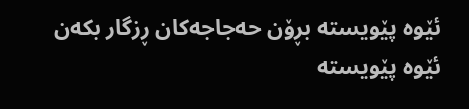ئێوه‌ پێویسته‌ بڕۆن حه‌جاجه‌كان ڕزگار بكه‌ن ئێوه‌ پێویسته‌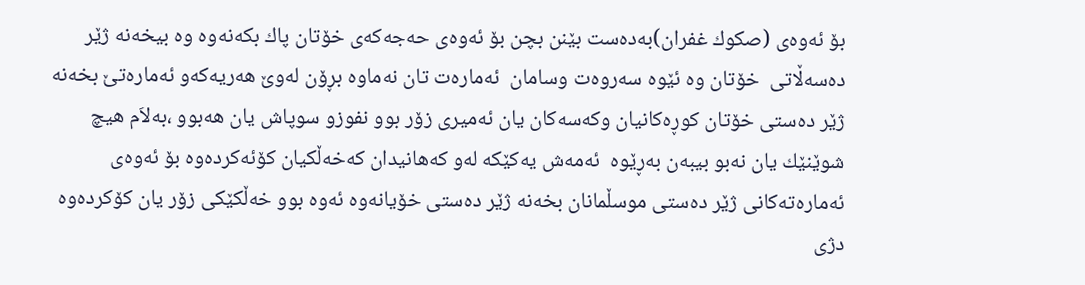بۆ ئه‌وه‌ی‌ (صكوك غفران)به‌ده‌ست بێنن بچن بۆ ئه‌وه‌ی‌ حه‌جه‌كه‌ی‌ خۆتان پاك بكه‌نه‌وه‌ وه‌ بیخه‌نه‌ ژێر دەسەڵاتی  خۆتان وه‌ ئێوه‌ سه‌روه‌ت وسامان  ئه‌ماره‌ت تان نه‌ماوه‌ بڕۆن له‌وێ‌ هه‌ریه‌كه‌و ئه‌ماره‌تێ‌ بخه‌نه‌ ژێر ده‌ستی‌ خۆتان كوڕه‌كانیان وكه‌سه‌كان یان ئه‌میری‌ زۆر بوو نفوزو سوپاش یان هه‌بوو ،به‌لاَم هیچ شوێنێك یان نه‌بو بیبه‌ن به‌ڕێوه‌  ئه‌مه‌ش یه‌كێكه‌ له‌و کەهانیدان‌ كه‌خه‌ڵكیان‌ كۆئه‌كرده‌وه‌ بۆ ئه‌وه‌ی‌ ئه‌ماره‌ته‌كانی‌ ژێر ده‌ستی‌ موسڵمانان بخه‌نه‌ ژێر ده‌ستی‌ خۆیانه‌وه‌ ئه‌وه‌ بوو خه‌ڵكێكی‌ زۆر یان كۆكرده‌وه‌ دژی‌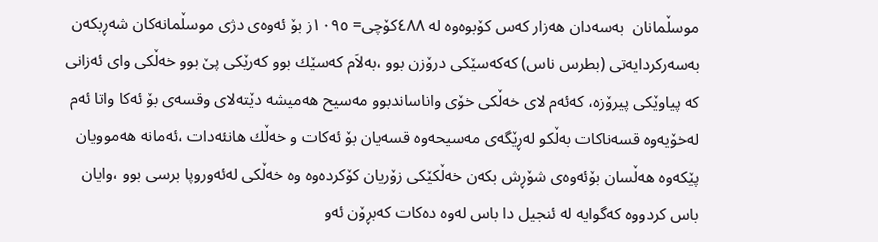موسڵمانان  به‌سه‌دان هه‌زار كه‌س كۆبوه‌وه‌ له‌ ٤٨٨کۆچی= ١٠٩٥ز بۆ ئه‌وه‌ی‌ دژی‌ موسڵمانه‌كان شه‌ڕبكه‌ن به‌سه‌ركردایه‌تی‌ (بطرس ناس) كه‌كه‌سێكی‌ درۆزن بوو ،به‌لاَم كه‌سێك بوو كه‌رێكی‌ پێ‌ بوو خه‌ڵكی‌ وای‌ ئه‌زانی کە پیاوێکی پیرۆزە،‌ كه‌ئه‌م لای‌ خه‌ڵكی‌ خۆی‌ واناساندبوو مه‌سیح هه‌میشه‌ دێته‌لای‌ وقسه‌ی‌ بۆ ئه‌كا واتا ئه‌م له‌خۆیه‌وه‌ قسه‌ناكات به‌ڵكو له‌ڕێگه‌ی‌ مه‌سیحه‌وه‌ قسه‌یان بۆ ئه‌كات و خه‌ڵك هانئه‌دات ،ئه‌مانه‌ هه‌موویان پێكه‌وه‌ هه‌ڵسان بۆئه‌وه‌ی‌ شۆڕش بكه‌ن خه‌ڵكێكی‌ زۆریان كۆكرده‌وه‌ وه‌ خه‌ڵكی‌ له‌ئه‌وروپا برسی‌ بوو ،وایان باس كردووه‌ كه‌گوایه‌ له‌ ئنجیل دا باس له‌وه‌ ده‌كات كه‌بڕۆن ئه‌و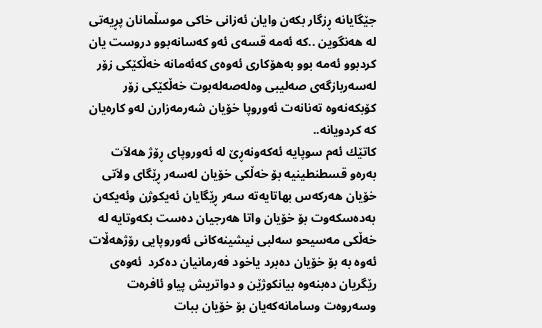جێگایانه‌ ڕزگار بكه‌ن وایان ئه‌زانی‌ خاكی‌ موسڵمانان پڕیه‌تی‌ له‌ هه‌نگوین ..كه‌ ئه‌مه‌ قسه‌ی‌ ئه‌و كه‌سانه‌بوو دروست یان كردبوو ئه‌مه‌ بوو به‌هۆكاری‌ ئه‌وه‌ی‌ كه‌ئه‌مانه‌ خەڵکێکی زۆر له‌سه‌ربازگه‌ی‌ صه‌لیبی‌ وه‌له‌صه‌له‌بوت خه‌ڵكێكی‌ زۆر كۆبكه‌نه‌وه‌ ته‌نانه‌ت ئه‌وروپا خۆیان شه‌رمه‌زارن له‌و كاره‌یان کە کردویانە..
كاتێك ئه‌م سوپایه‌ ئه‌که‌ونه‌ڕێ‌ له‌ ئه‌وروپای‌ ڕۆژ هه‌لاَت به‌ره‌و قسطنطینیه بۆ خه‌ڵكی‌ خۆیان له‌سه‌ر ڕێگای‌ ولاَتی‌ خۆیان هه‌ركه‌س بهاتایه‌ته‌ سه‌ر ڕێگایان ئه‌یكوژن وئه‌یكه‌ن به‌ده‌سكه‌وت بۆ خۆیان واتا هەرجیان دەست بکەوتایە لە خەڵکی مەسیحو سەلبی نیشینەکانی ئەوروپایی رۆژهەڵات ئەوە بە بۆ خۆیان دەبرد یاخود فەرمانیان دەکرد  ئەوەی رێگریان دەبنەوە بیانكوژێن و دواتریش پیاو ئافره‌ت وسه‌روه‌ت وسامانه‌كه‌یان بۆ خۆیان ببات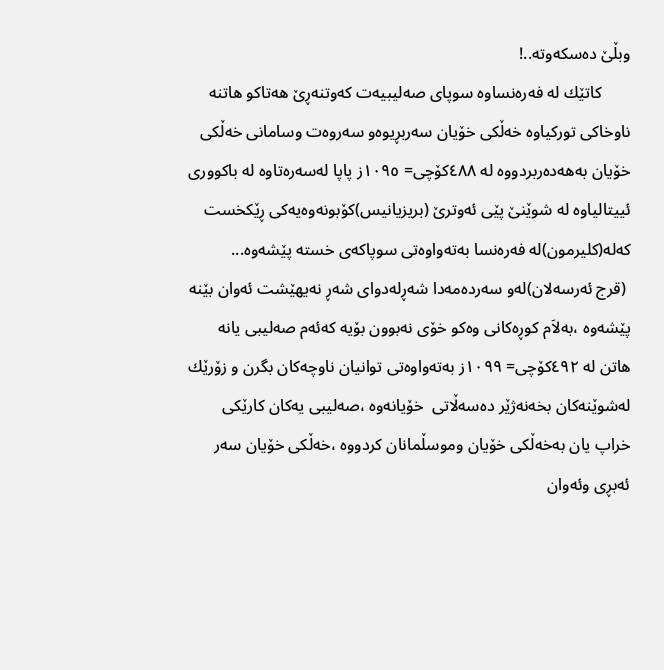وبڵێ‌ ده‌سكه‌وته‌..!
       كاتێك له‌ فه‌ره‌نساوه‌ سوپای‌ صه‌لیبیه‌ت كه‌وتنه‌ڕێ‌ هه‌تاكو هاتنه‌ ناوخاكی‌ توركیاوه‌ خه‌ڵكی‌ خۆیان سه‌ربڕیوه‌و سه‌روه‌ت وسامانی‌ خه‌ڵكی‌ خۆیان به‌هه‌ده‌ربردووه‌ له‌ ٤٨٨کۆچی= ١٠٩٥ز پاپا له‌سه‌ره‌تاوه‌ له‌ باكووری‌ ئییتالیاوه‌ له‌ شوێنێ‌ پێی‌ ئه‌وترێ‌ (بریزیانیس)كۆبونه‌وه‌یه‌كی‌ ڕێكخست كه‌له‌(كلیرمون)له‌ فه‌ره‌نسا به‌ته‌واوه‌تی‌ سوپاكه‌ی‌ خسته‌ پێشه‌وه‌...
 (قرج ئه‌رسه‌لان)له‌و سه‌رده‌مه‌دا شه‌ڕله‌دوای‌ شه‌ڕ نه‌یهێشت ئه‌وان بێنه‌ پێشه‌وه‌ ،به‌لاَم كوڕه‌كانی‌ وه‌كو خۆی‌ نه‌بوون بۆیه‌ كه‌ئه‌م صه‌لیبی‌ یانه‌ هاتن له‌ ٤٩٢کۆچی= ١٠٩٩ز به‌ته‌واوه‌تی‌ توانیان ناوچه‌كان بگرن و زۆرێك له‌شوێنه‌كان بخه‌نه‌ژێر دەسەڵاتی  خۆیانه‌وه‌ ،صه‌لیبی‌ یه‌كان كارێكی‌ خراپ یان به‌خه‌ڵكی‌ خۆیان وموسڵمانان كردووه‌ ،خه‌ڵكی‌ خۆیان سه‌ر ئه‌بڕی‌ وئه‌وان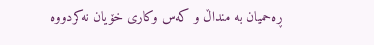ڕه‌حمیان به‌ منداڵ و كه‌س وكاری‌ خۆیان نه‌كردووه‌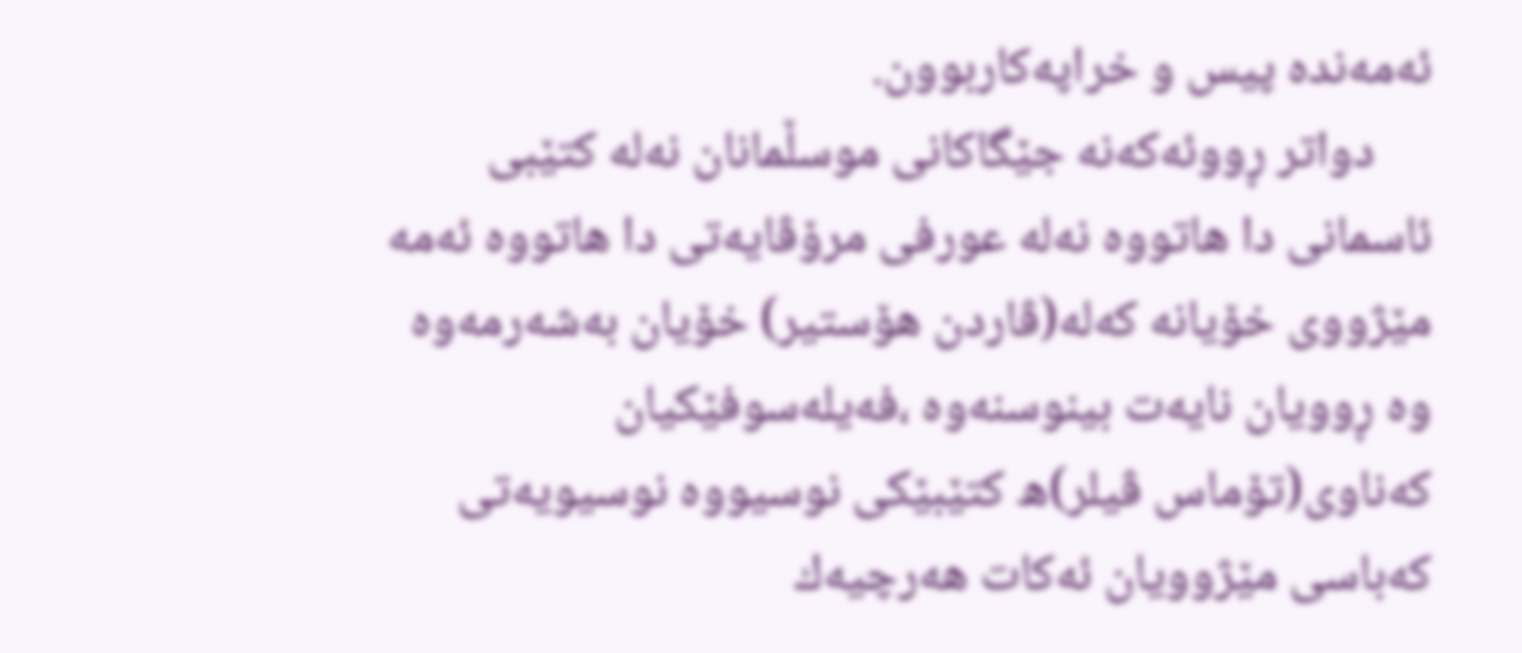ئه‌مه‌نده‌ پیس و خراپەکاربوون.
     دواتر ڕووئه‌كه‌نه‌ جێگاكانی‌ موسڵمانان نه‌له‌ كتێبی‌ ئاسمانی‌ دا هاتووه‌ نه‌له‌ عورفی‌ مرۆڤایه‌تی‌ دا هاتووه‌ ئه‌مه‌ مێژووی‌ خۆیانه‌ كه‌له‌(ڤاردن هۆستیر) خۆیان به‌شه‌رمه‌وه‌ وه‌ ڕوویان نایه‌ت بینوسنه‌وه‌ ،فه‌یله‌سوفێكیان كه‌ناوی‌(تۆماس ڤیلر)ه‌ كتێبێكی‌ نوسیووه‌ نوسیویه‌تی‌ كه‌باسی‌ مێژوویان ئه‌كات هه‌رچیه‌ك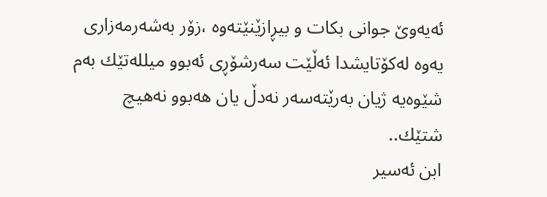ئه‌یه‌وێ‌ جوانی‌ بكات و بیڕازێنێته‌وه‌ ،زۆر به‌شه‌رمه‌زاری‌ یه‌وه‌ له‌كۆتایشدا ئه‌ڵێت سەرشۆڕی ئه‌بوو میلله‌تێك به‌م شێوه‌یه‌ ژیان به‌رێته‌سه‌ر نه‌دڵ یان هه‌بوو نه‌هیچ شتێك..
ابن ئەسیر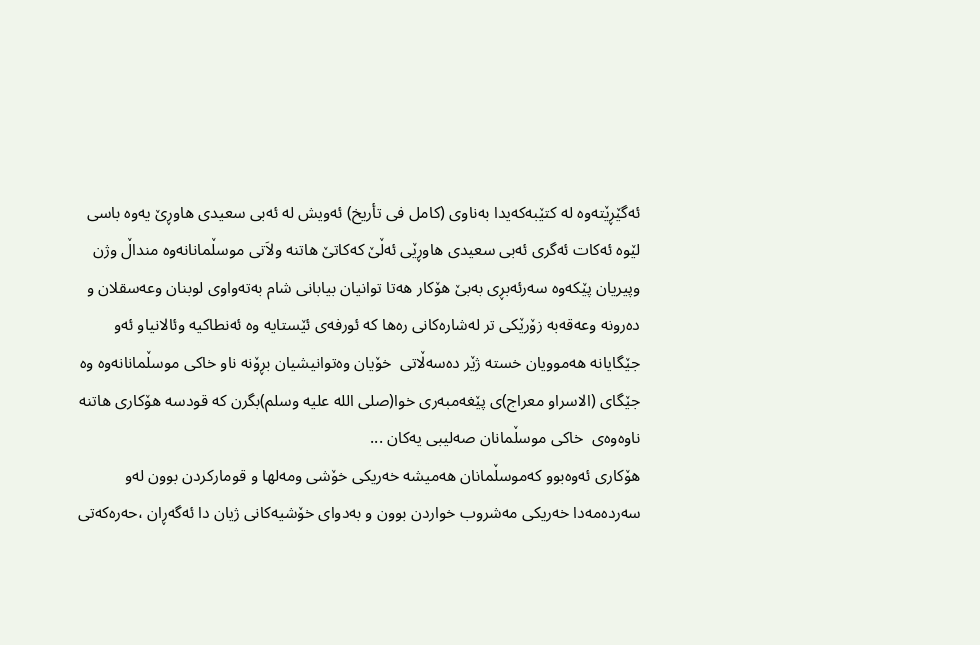ئه‌گێڕێته‌وه‌ له‌ كتێبه‌كه‌یدا به‌ناوی‌ (كامل فی‌ تأریخ) ئه‌ویش له‌ ئەبی‌ سعیدی‌ هاوڕێ‌ یه‌وه‌ باسی‌ لێوه‌ ئه‌كات ئه‌گری‌ ئەبی‌ سعیدی‌ هاوڕێی‌ ئه‌ڵێ‌ كه‌كاتێ‌ هاتنه‌ ولاَتی‌ موسڵمانانه‌وه‌ منداڵ وژن وپیریان پێكه‌وه‌ سه‌رئه‌بڕی‌ به‌بێ‌ هۆكار هه‌تا توانیان بیابانی‌ شام به‌ته‌واوی‌ لوبنان وعه‌سقلان و ده‌رونه‌ وعه‌قه‌به‌ زۆرێكی‌ تر له‌شاره‌كانی‌ ره‌ها كه‌ ئورفه‌ی‌ ئێستایه‌ وه‌ ئەنطاكیه وئالانیاو ئه‌و جێگایانه‌ هه‌موویان خسته‌ ژێر دەسەڵاتی  خۆیان وه‌توانیشیان بڕۆنه‌ ناو خاكی‌ موسڵمانانه‌وه‌ وه‌ جێگای‌ (الاسرا‌و معراج)ی‌ پێغه‌مبه‌ری‌ خوا(صلی‌ الله‌ علیه‌ وسلم)بگرن كه‌ قودسه‌ هۆكاری‌ هاتنه‌ ناوه‌وه‌ی‌  خاکی موسڵمانان صه‌لیبی‌ یه‌كان ...
هۆکاری ئه‌وه‌بوو كه‌موسڵمانان هه‌میشه‌ خه‌ریكی‌ خۆشی‌ ومه‌لها و قوماركردن بوون له‌و سه‌رده‌مه‌دا خه‌ریكی‌ مه‌شروب خواردن بوون و به‌دوای‌ خۆشیه‌كانی‌ ژیان دا ئه‌گه‌ڕان ،حه‌ره‌كه‌تی‌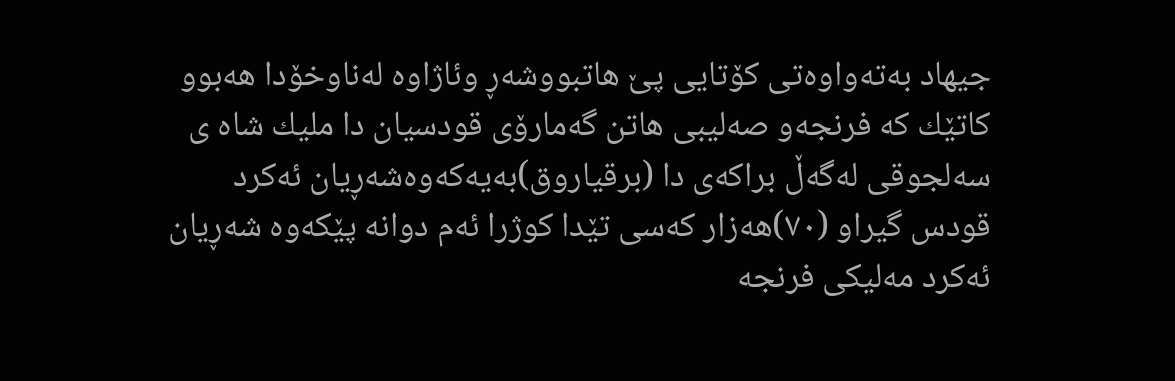جیهاد به‌ته‌واوه‌تی‌ كۆتایی‌ پێ‌ هاتبووشه‌ڕ وئاژاوه‌ له‌ناوخۆدا هه‌بوو كاتێك كه‌ فرنجه‌و صه‌لیبی‌ هاتن گه‌مارۆی‌ قودسیان دا ملیك شاه‌ ی‌ سه‌لجوقی‌ له‌گه‌ڵ براكه‌ی‌ دا (برقیاروق)به‌یه‌كه‌وه‌شه‌ڕیان ئه‌كرد قودس گیراو (٧٠)هه‌زار كه‌سی‌ تێدا كوژرا ئه‌م دوانه‌ پێكه‌وه‌ شه‌ڕیان ئه‌كرد مه‌لیكی‌ فرنجه‌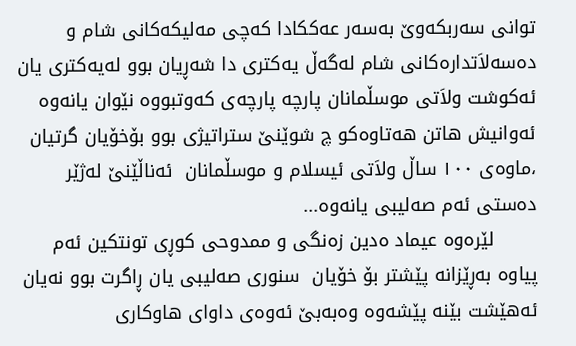توانی‌ سه‌ربكه‌وێ‌ به‌سه‌ر عه‌ككادا كه‌چی‌ مه‌لیكه‌كانی‌ شام و ده‌سه‌لاَتداره‌كانی‌ شام له‌گه‌ڵ یه‌كتری‌ دا شه‌ڕیان بوو له‌یه‌كتری‌ یان ئه‌كوشت ولاَتی‌ موسڵمانان پارچه‌ پارچه‌ی‌ كه‌وتبووه‌ نێوان یانه‌وه‌ ئه‌وانیش هاتن هه‌تاوه‌كو چ شوێنێ ستراتیژی‌ بوو بۆخۆیان گرتیان ،ماوه‌ی‌ ١٠٠ ساڵ ولاَتی‌ ئیسلام و موسڵمانان  ئه‌ناڵێنێ‌ له‌ژێر ده‌ستی‌ ئه‌م صه‌لیبی‌ یانه‌وه...
       لێره‌وه‌ عیماد ەدین زه‌نگی‌ و ممدوحی‌ كوڕی‌ تونتکین ئه‌م پیاوه‌ به‌ڕێزانه‌ پێشتر بۆ خۆیان  سنوری‌ صه‌لیبی‌ یان ڕاگرت بوو نه‌یان ئه‌هێشت بێنه‌ پێشه‌وه‌ وه‌به‌بێ‌ ئه‌وه‌ی‌ داوای‌ هاوكاری‌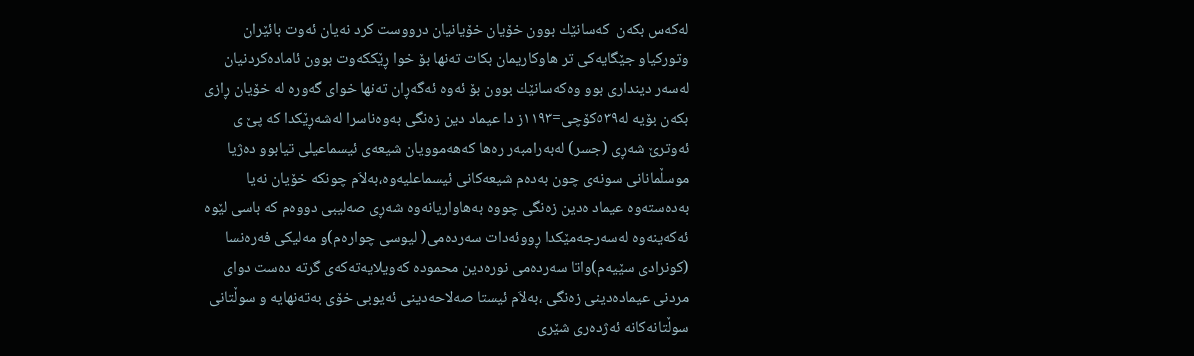له‌كه‌س بكه‌ن  كه‌سانێك بوون خۆیان خۆیانیان درووست كرد نه‌یان ئه‌وت بائێران وتوركیاو جێگایه‌كی‌ تر هاوكاریمان بكات ته‌نها بۆ خوا ڕێككه‌وت بوون ئاماده‌كردنیان  له‌سه‌ر دینداری‌ بوو وه‌كه‌سانێك بوون بۆ ئه‌وه‌ ئه‌گه‌ڕان ته‌نها خوای‌ گه‌وره‌ له‌ خۆیان ڕازی‌ بكه‌ن بۆیه‌ له‌٥٣٩کۆچی=١١٩٣ز دا عیماد دین زه‌نگی‌ به‌وه‌ناسرا له‌شه‌ڕێكدا كه‌ پێ‌ ی‌ ئه‌وترێ‌ شه‌ڕی‌ (جسر) له‌به‌رامبه‌ر ره‌ها كه‌هه‌موویان شیعه‌ی‌ ئیسماعیلی‌ تیابوو دەژیا موسڵمانانی سونەی چون بەدەم شیعەکانی ئیسماعلیەوە،به‌لاَم چونكه‌ خۆیان نه‌یا به‌ده‌سته‌وه‌ عیماد ەدین زه‌نگی‌ چووه‌ به‌هاواریانه‌وه‌ شه‌ڕی‌ صه‌لیبی‌ دووه‌م كه‌ باسی‌ لێوه‌ ئه‌كه‌ینه‌وه‌ له‌سه‌رجه‌مێكدا ڕووئه‌دات سه‌رده‌می‌( لیوسی‌ چواره‌م)و مه‌لیكی‌ فه‌ره‌نسا (كونرادی‌ سێیه‌م)واتا سه‌رده‌می‌ نورەدین محموده‌ كه‌ویلایه‌ته‌كه‌ی‌ گرته‌ ده‌ست دوای‌ مردنی‌ عیمادەدینی‌ زه‌نگی‌ ،به‌لاَم ئیستا صەلاحەدینی ئەیوبی خۆی‌ به‌ته‌نهایه‌ و سوڵتانی‌ سوڵتانه‌كانه‌ ئه‌ژده‌ری‌ شێری‌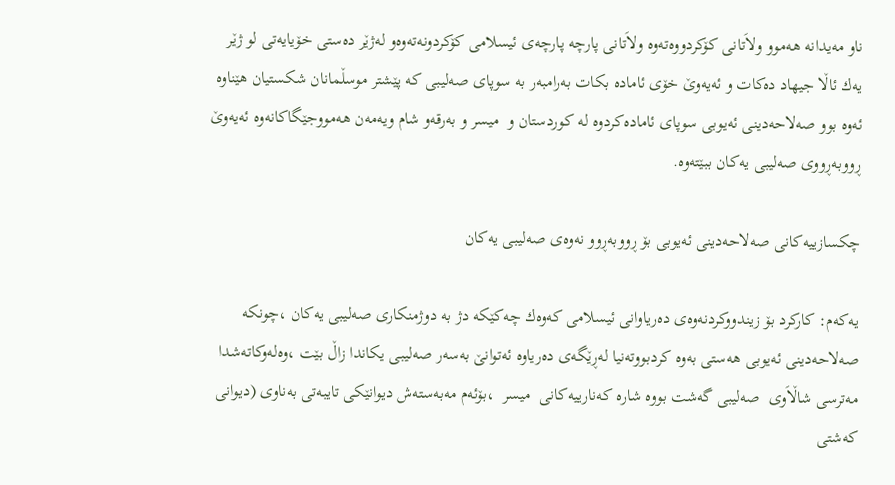ناو مه‌یدانه‌ هه‌موو ولاَتانی‌ كۆكردووه‌ته‌وه‌ ولاَتانی‌ پارچه‌ پارچه‌ی‌ ئیسلامی‌ كۆكردونه‌ته‌وه‌و له‌ژێر ده‌ستی‌ خۆیایه‌تی‌ لو ژێر یەك ئاڵا جیهاد دەکات و ئه‌یه‌وێ‌ خۆی‌ ئاماده‌ بكات به‌رامبه‌ر به‌ سوپای‌ صه‌لیبی‌ كه‌ پێشتر موسڵمانان شكستیان هێناوه‌ ئه‌وه‌ بوو صەلاحەدینی ئەیوبی سوپای‌ ئاماده‌كردوه‌ له‌ كوردستان و  میسر و به‌رقه‌و شام ویه‌مه‌ن هه‌مووجێگاكانه‌وه‌ ئه‌یه‌وێ‌ ڕووبه‌ڕووی‌ صه‌لیبی‌ یه‌كان ببێته‌وه‌.

چكسازییه‌كانی‌ صەلاحەدینی ئەیوبی بۆ ڕووبه‌ڕوو نه‌وه‌ی‌ صه‌لیبی‌ یه‌كان

یه‌كه‌م: كاركرد بۆ زیندووكردنه‌وه‌ی‌ ده‌ریاوانی‌ ئیسلامی‌ كه‌وه‌ك چه‌كێكه‌ دژ به‌ دوژمنكاری‌ صه‌لیبی‌ یه‌كان ،چونكه‌ صەلاحەدینی ئەیوبی هه‌ستی‌ به‌وه‌ كردبووته‌نیا له‌ڕێگه‌ی‌ ده‌ریاوه‌ ئه‌توانێ‌ به‌سه‌ر صه‌لیبی‌ یكاندا زاڵ بێت ،وه‌له‌وكاته‌شدا مه‌ترسی‌ شاڵاَوی‌  صه‌لیبی‌ گه‌شت بووه‌ شاره‌ كه‌نارییه‌كانی‌  میسر  ،بۆئه‌م مه‌به‌سته‌ش دیوانێكی‌ تایبه‌تی‌ به‌ناوی‌ (دیوانی‌ كه‌شتی‌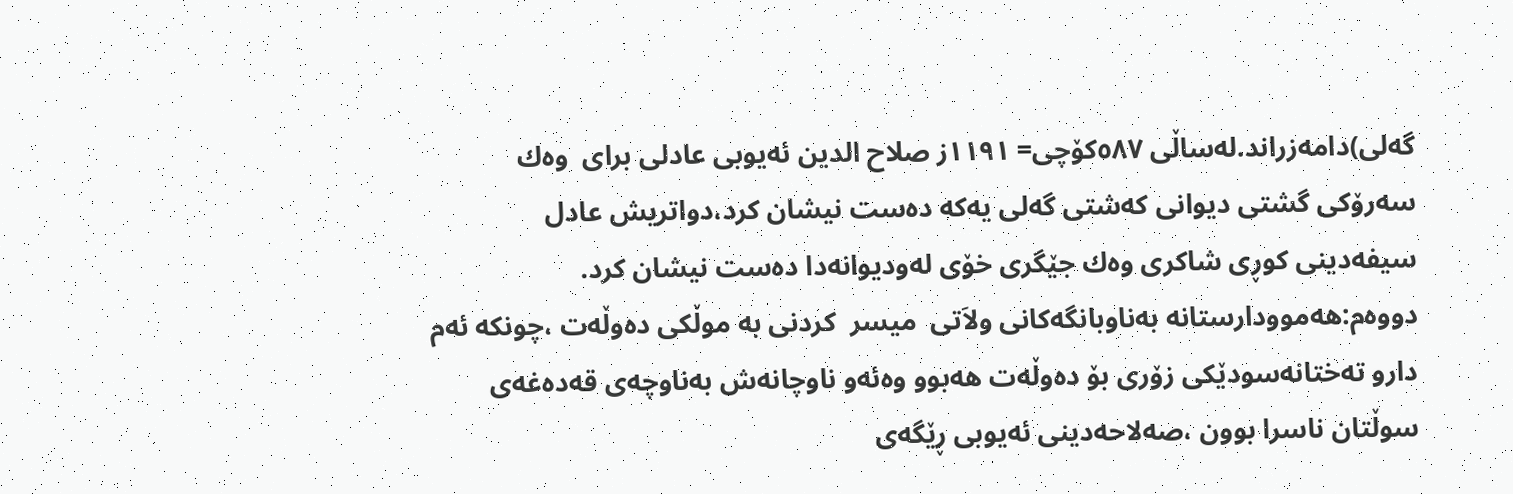گه‌لی‌)دامه‌زراند.له‌ساڵی‌ ٥٨٧کۆچی= ١١٩١ز صلاح الدین ئه‌یوبی‌ عادلی‌ برای‌  وه‌ك سه‌رۆكی‌ گشتی‌ دیوانی‌ كه‌شتی‌ گه‌لی‌ یه‌كه‌ ده‌ست نیشان كرد،دواتریش عادل سیفەدینی‌ كوڕی‌ شاكری‌ وەك جێگری‌ خۆی‌ له‌ودیوانه‌دا ده‌ست نیشان كرد.
دووه‌م:هه‌موودارستانه‌ به‌ناوبانگه‌كانی‌ ولاَتی‌  میسر  كردنی‌ به‌ موڵكی‌ ده‌وڵه‌ت ،چونكه‌ ئه‌م دارو ته‌ختانه‌سودێكی‌ زۆری‌ بۆ ده‌وڵه‌ت هه‌بوو وه‌ئه‌و ناوچانه‌ش به‌ناوچه‌ی‌ قه‌ده‌غه‌ی‌ سوڵتان ناسرا بوون ،صەلاحەدینی ئەیوبی ڕێگه‌ی‌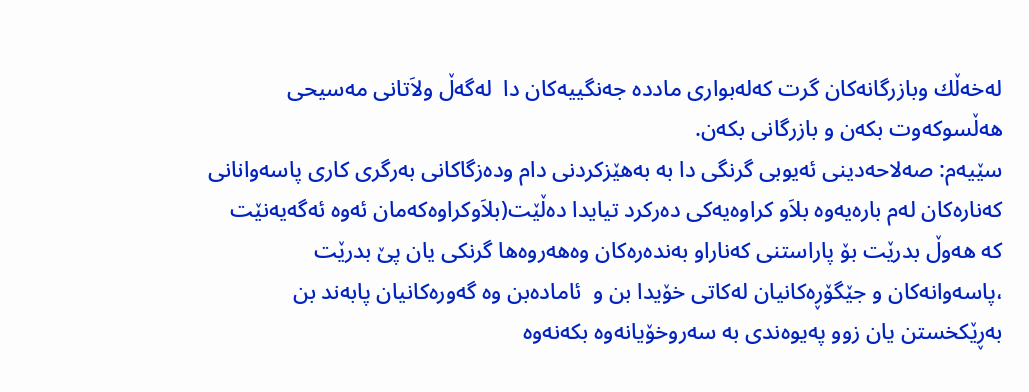له‌خه‌ڵك وبازرگانه‌كان گرت كه‌له‌بواری‌ مادده‌ جه‌نگییه‌كان دا  له‌گه‌ڵ ولاَتانی‌ مه‌سیحی‌ هه‌ڵسوكه‌وت بكه‌ن و بازرگانی‌ بكه‌ن.
سێیه‌م: صەلاحەدینی ئەیوبی گرنگی‌ دا به‌ به‌هێزكردنی‌ دام وده‌زگاكانی‌ به‌رگری‌ كاری‌ پاسه‌وانانی‌ كه‌ناره‌كان له‌م باره‌یه‌وه‌ بلاَو كراوه‌یه‌كی‌ ده‌ركرد تیایدا ده‌ڵێت(بلاَوكراوه‌کە‌مان ئه‌وه‌ ئه‌گه‌یه‌نێت كه‌ هه‌وڵ بدرێت بۆ پاراستنی‌ كه‌ناراو به‌نده‌ره‌كان وه‌هه‌روه‌ها گرنكی‌ یان پێ‌ بدرێت ،پاسه‌وانه‌كان و جێگۆڕەكانیان له‌كاتی‌ خۆیدا بن و  ئاماده‌بن وه‌ گه‌وره‌كانیان پابه‌ند بن به‌ڕێكخستن یان زوو پەیوەندی بە سەروخۆیانەوە بکەنەوە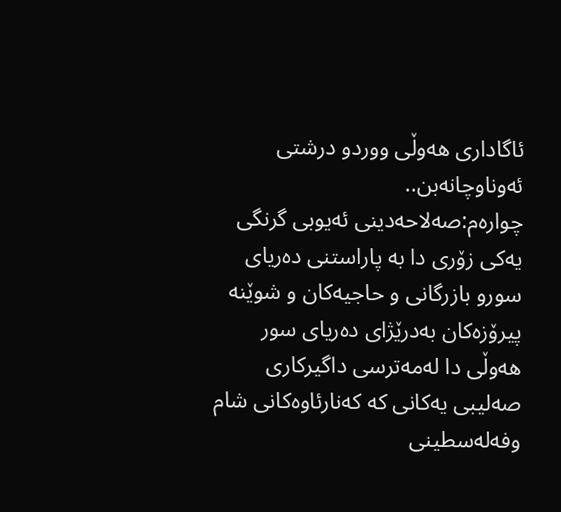ئاگاداری هەوڵی ووردو درشتی ئەوناوچانەبن..
چواره‌م:صەلاحەدینی ئەیوبی گرنگی‌ یه‌كی‌ زۆری‌ دا به‌ پاراستنی‌ ده‌ریای‌ سورو بازرگانی‌ و حاجیه‌كان و شوێنه‌ پیرۆزه‌كان به‌درێژای‌ ده‌ریای‌ سور هه‌وڵی‌ دا له‌مه‌ترسی‌ داگیركاری‌ صه‌لیبی‌ یه‌كانی‌ كه‌ كه‌نارئاوه‌كانی‌ شام وفەلەسطینی‌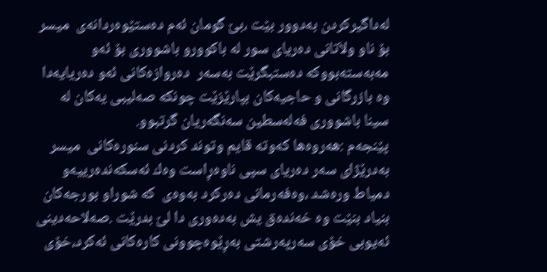لەداگیركردن به‌دوور بێت ،بێ‌ گومان ئه‌م ده‌ستێوه‌ردانه‌ی‌  میسر  بۆ ناو ولاَتانی‌ ده‌ریای‌ سور له‌ باكوورو باشووری‌ بۆ ئه‌و مه‌به‌سته‌بووكه‌ ده‌ستبگرێت به‌سه‌ر  ده‌روازه‌كانی‌ ئه‌و ده‌ریایه‌دا  وه‌ بازرگانی‌ و حاجیه‌كان بپارێزێت چونكه‌ صه‌لیبی‌ یه‌كان له‌ سینا باشووری‌ فەلەسطین سه‌نگه‌ریان گرتبوو.
پێنجه‌م :هه‌روه‌ها كه‌وته‌ قایم وتوند كردنی‌ سنوره‌كانی‌  میسر  به‌درێژای‌ سه‌ر ده‌ریای‌ سپی‌ ناوه‌ڕاست وه‌ك ئه‌سكه‌نده‌رییه‌و دمیاط وره‌شد ،وه‌فه‌رمانی‌ ده‌ركرد به‌وه‌ی‌  كه‌ شوراو بورجه‌كان بنیاد بنێت وه‌ خه‌نده‌ق یش به‌ده‌وری‌ دا لێ‌ بدرێت .صەلاحەدینی ئەیوبی خۆی‌ سه‌رپەرشتی‌ به‌ڕێوه‌چوونی‌ كاره‌كانی‌ ئه‌كرد،خۆی‌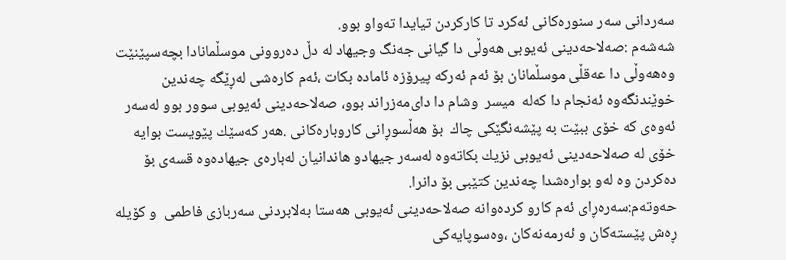سه‌ردانی‌ سه‌ر سنوره‌كانی‌ ئه‌كرد تا كاركردن تیایدا ته‌واو بوو.
شه‌شه‌م :صەلاحەدینی ئەیوبی هه‌وڵی‌ دا گیانی‌ جه‌نگ وجیهاد له‌ دڵ ده‌روونی‌ موسڵمانادا بچه‌سپێنێت وه‌هه‌وڵی‌ دا عه‌قڵی‌ موسڵمانان بۆ ئه‌م ئه‌ركه‌ پیرۆزه‌ ئاماده‌ بكات ،ئه‌م كاره‌شی‌ له‌ڕێگه‌ چه‌ندین خوێندنگه‌وه‌ ئه‌نجام دا كه‌له‌  میسر  وشام دا دای‌مه‌زراند بوو، ‌صەلاحەدینی ئەیوبی سوور بوو له‌سه‌ر ئه‌وه‌ی‌ كه‌ خۆی‌ ببێت به‌ پێشه‌نگێكی‌ چاك  بۆ هه‌ڵسوڕانی‌ كاروباره‌كانی‌ .هه‌ر كه‌سێك پێویست بوایه‌ خۆی‌ له‌ صەلاحەدینی ئەیوبی نزیك بكاته‌وه‌ له‌سه‌ر جیهادو هاندانیان له‌باره‌ی‌ جیهاده‌وه‌ قسه‌ی‌ بۆ ده‌كردن وه‌ له‌و بواره‌شدا چه‌ندین كتێبی‌ بۆ دانرا.
حه‌وته‌م:سه‌ره‌ڕای‌ ئه‌م كارو كرده‌وانه‌ صەلاحەدینی ئەیوبی هه‌ستا به‌لابردنی‌ سه‌ربازی‌ فاطمی ‌ و كۆیله‌ ڕه‌ش پێسته‌كان و ئه‌رمه‌نه‌كان ،وه‌سوپایه‌كی‌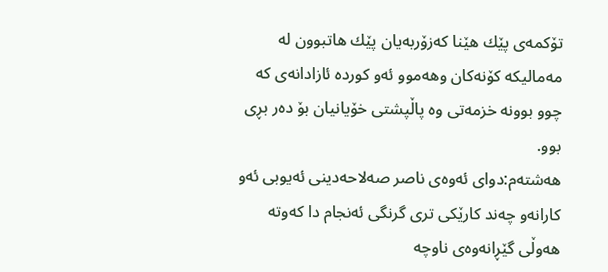تۆكمه‌ی‌ پێك هێنا كه‌زۆربه‌یان پێك هاتبوون له‌ مه‌مالیكه‌ كۆنه‌كان وهه‌موو ئه‌و كورده‌ ئازادانه‌ی‌ كه‌ چوو بوونه‌ خزمه‌تی‌ وه‌ پاڵپشتی‌ خۆیانیان بۆ ده‌ر بڕی‌ بوو.
هه‌شته‌م:دوای‌ ئه‌وه‌ی‌ ناصر صەلاحەدینی ئەیوبی ئه‌و كارانه‌و چه‌ند كارێكی‌ تری‌ گرنگی‌ ئه‌نجام دا كه‌وته‌ هه‌وڵی‌ گێڕانه‌وه‌ی‌ ناوچه‌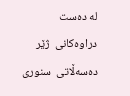له‌ ده‌ست دراوه‌كانی‌  ژێر دەسەڵاتی  سنوری‌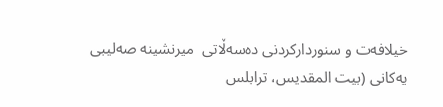خیلافه‌ت و سنورداركردنی‌ دەسەڵاتی  میرنشینه‌ صه‌لیبی‌ یه‌كانی‌ (بیت المقدیس، ترابلس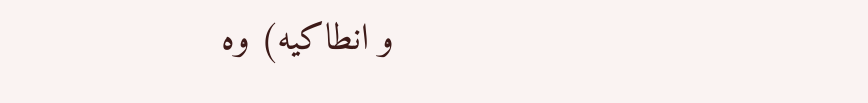و انطاكیه) وه‌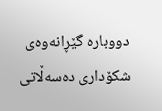دووباره‌ گێڕانه‌وه‌ی‌ شكۆداری‌ دەسەڵاتی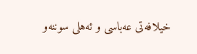خیلافه‌تی‌ عه‌باسی‌ و ئه‌هلی‌ سوننه‌و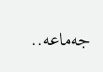جه‌ماعه‌..